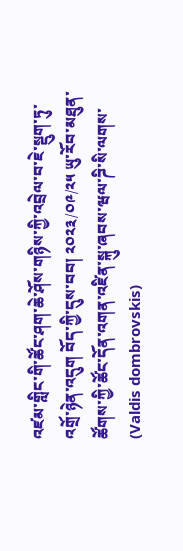འཛམ་གླིང་གི་ཚོང་ཤག་ཆེ་ཤོས་གཉིས་ཀྱི་འབྲེལ་བ་ཇེ་སྡུག་ཏུ་འགྲོ་ཉེན་འདུག བོད་ཀྱི་དུས་བབ། ༢༠༢༣/༠༩/༢༥ ཡུ་རོབ་མཐུན་ཚོགས་ཀྱི་ཚོང་དོན་འགན་འཛིན་སྐུ་ཞབས་ཝལ་ཌི་སི་ལགས་ (Valdis dombrovskis)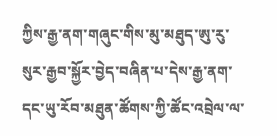ཀྱིས་རྒྱ་ནག་གཞུང་གིས་མུ་མཐུད་ཨུ་རུ་སུར་རྒྱབ་སྐྱོར་བྱེད་བཞིན་པ་དེས་རྒྱ་ནག་དང་ཡུ་རོབ་མཐུན་ཚོགས་ཀྱི་ཚོང་འབྲེལ་ལ་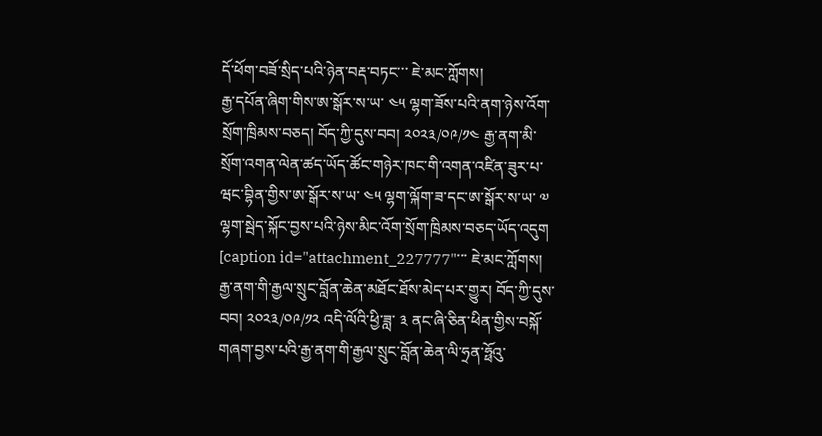དོ་ཕོག་བཟོ་སྲིད་པའི་ཉེན་བརྡ་བཏང་་་ ཇེ་མང་ཀློགས།
རྒྱ་དཔོན་ཞིག་གིས་ཨ་སྒོར་ས་ཡ་ ༤༥ ལྷག་ཟོས་པའི་ནག་ཉེས་འོག་སྲོག་ཁྲིམས་བཅད། བོད་ཀྱི་དུས་བབ། ༢༠༢༣/༠༩/༡༤ རྒྱ་ནག་མི་སྲོག་འགན་ལེན་ཚད་ཡོད་ཚོང་གཉེར་ཁང་གི་འགན་འཛིན་ཟུར་པ་ཝང་བྷིན་གྱིས་ཨ་སྒོར་ས་ཡ་ ༤༥ ལྷག་ལྐོག་ཟ་དང་ཨ་སྒོར་ས་ཡ་ ༧ ལྷག་སྦེད་སྐོང་བྱས་པའི་ཉེས་མིང་འོག་སྲོག་ཁྲིམས་བཅད་ཡོད་འདུག [caption id="attachment_227777"་་་ ཇེ་མང་ཀློགས།
རྒྱ་ནག་གི་རྒྱལ་སྲུང་བློན་ཆེན་མཐོང་ཐོས་མེད་པར་གྱུར། བོད་ཀྱི་དུས་བབ། ༢༠༢༣/༠༩/༡༢ འདི་ལོའི་ཕྱི་ཟླ་ ༣ ནང་ཞི་ཅིན་ཕིན་གྱིས་བསྐོ་གཞག་བྱས་པའི་རྒྱ་ནག་གི་རྒྱལ་སྲུང་བློན་ཆེན་ལི་ཧྲན་ཧྥོའུ་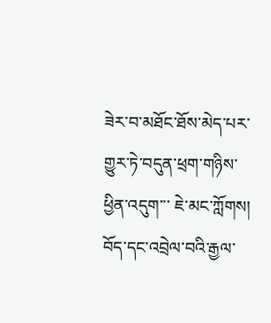ཟེར་བ་མཐོང་ཐོས་མེད་པར་གྱུར་ཏེ་བདུན་ཕྲག་གཉིས་ཕྱིན་འདུག་་་ ཇེ་མང་ཀློགས།
བོད་དང་འབྲེལ་བའི་རྒྱལ་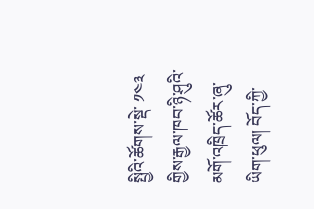སྤྱིའི་ཚོགས་སྡེ་ ༡༤༣ གྱིས་རྒྱལ་ཁབ་ཉི་ཤུའི་མགོ་འཁྲིད་ཚོར་ཞུ་ཡིག་ཕུལ། བོད་ཀྱི་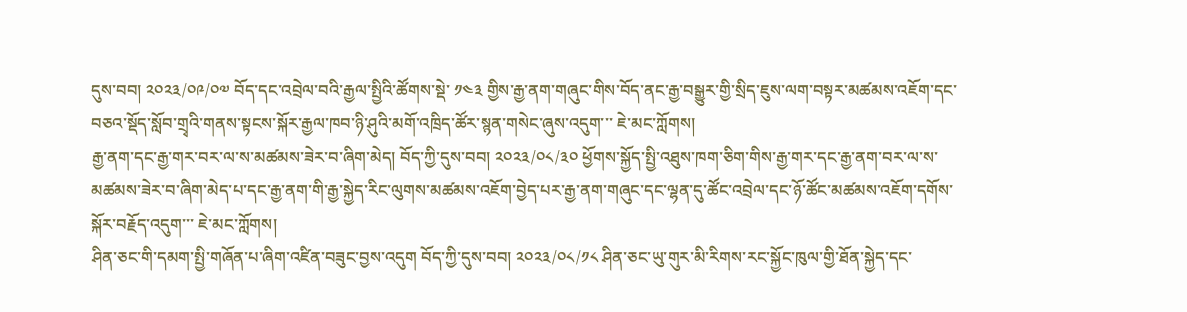དུས་བབ། ༢༠༢༣/༠༩/༠༧ བོད་དང་འབྲེལ་བའི་རྒྱལ་སྤྱིའི་ཚོགས་སྡེ་ ༡༤༣ གྱིས་རྒྱ་ནག་གཞུང་གིས་བོད་ནང་རྒྱ་བསྒྱུར་གྱི་སྲིད་ཇུས་ལག་བསྟར་མཚམས་འཇོག་དང་བཅའ་སྡོད་སློབ་གྲྭའི་གནས་སྟངས་སྐོར་རྒྱལ་ཁབ་ཉི་ཤུའི་མགོ་འཁྲིད་ཚོར་སྙན་གསེང་ཞུས་འདུག་་་ ཇེ་མང་ཀློགས།
རྒྱ་ནག་དང་རྒྱ་གར་བར་ལ་ས་མཚམས་ཟེར་བ་ཞིག་མེད། བོད་ཀྱི་དུས་བབ། ༢༠༢༣/༠༨/༣༠ ཕྱོགས་སྐྱོད་སྤྱི་འཐུས་ཁག་ཅིག་གིས་རྒྱ་གར་དང་རྒྱ་ནག་བར་ལ་ས་མཚམས་ཟེར་བ་ཞིག་མེད་པ་དང་རྒྱ་ནག་གི་རྒྱ་སྐྱེད་རིང་ལུགས་མཚམས་འཇོག་བྱེད་པར་རྒྱ་ནག་གཞུང་དང་ལྷན་དུ་ཚོང་འབྲེལ་དང་ཉོ་ཚོང་མཚམས་འཇོག་དགོས་སྐོར་བརྗོད་འདུག་་་ ཇེ་མང་ཀློགས།
ཤིན་ཅང་གི་དམག་སྤྱི་གཞོན་པ་ཞིག་འཛིན་བཟུང་བྱས་འདུག བོད་ཀྱི་དུས་བབ། ༢༠༢༣/༠༨/༡༨ ཤིན་ཅང་ཡུ་གུར་མི་རིགས་རང་སྐྱོང་ཁུལ་གྱི་ཐོན་སྐྱེད་དང་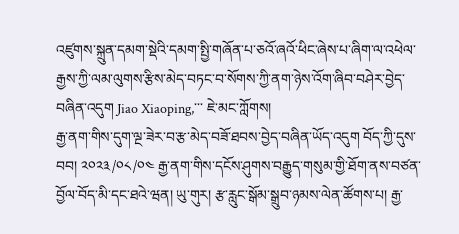འཛུགས་སྐྲུན་དམག་སྡེའི་དམག་སྤྱི་གཞོན་པ་ཅའོ་ཞའོ་ཕིང་ཞེས་པ་ཞིག་ལ་འཕེལ་རྒྱས་ཀྱི་ལམ་ལུགས་རྩིས་མེད་བཏང་བ་སོགས་ཀྱི་ནག་ཉེས་འོག་ཞིབ་བཤེར་བྱེད་བཞིན་འདུག Jiao Xiaoping,་་་ ཇེ་མང་ཀློགས།
རྒྱ་ནག་གིས་དུག་ལྔ་ཟེར་བ་རྩ་མེད་བཟོ་ཐབས་བྱེད་བཞིན་ཡོད་འདུག བོད་ཀྱི་དུས་བབ། ༢༠༢༣/༠༨/༠༤ རྒྱ་ནག་གིས་དངོས་ཤུགས་བརྒྱུད་གསུམ་གྱི་ཐོག་ནས་བཙན་བྱོལ་བོད་མི་དང་ཐའེ་ཝན། ཡུ་གུར། རྩ་རླུང་སྒོམ་སྒྲུབ་ཉམས་ལེན་ཚོགས་པ། རྒྱ་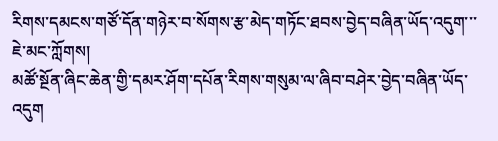རིགས་དམངས་གཙོ་དོན་གཉེར་བ་སོགས་རྩ་མེད་གཏོང་ཐབས་བྱེད་བཞིན་ཡོད་འདུག་་་ ཇེ་མང་ཀློགས།
མཚོ་སྔོན་ཞིང་ཆེན་གྱི་དམར་ཤོག་དཔོན་རིགས་གསུམ་ལ་ཞིབ་བཤེར་བྱེད་བཞིན་ཡོད་འདུག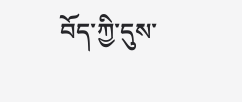བོད་ཀྱི་དུས་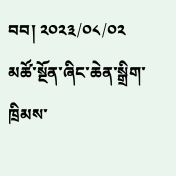བབ། ༢༠༢༣/༠༨/༠༢ མཚོ་སྔོན་ཞིང་ཆེན་སྒྲིག་ཁྲིམས་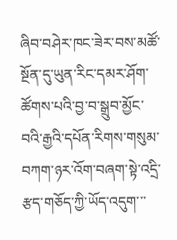ཞིབ་བཤེར་ཁང་ཟེར་བས་མཚོ་སྔོན་དུ་ཡུན་རིང་དམར་ཤོག་ཚོགས་པའི་བྱ་བ་སྒྲུབ་མྱོང་བའི་རྒྱའི་དཔོན་རིགས་གསུམ་བཀག་ཉར་འོག་བཞག་སྟེ་འདྲི་རྩད་གཅོད་ཀྱི་ཡོད་འདུག་་་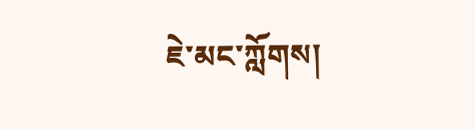ཇེ་མང་ཀློགས།